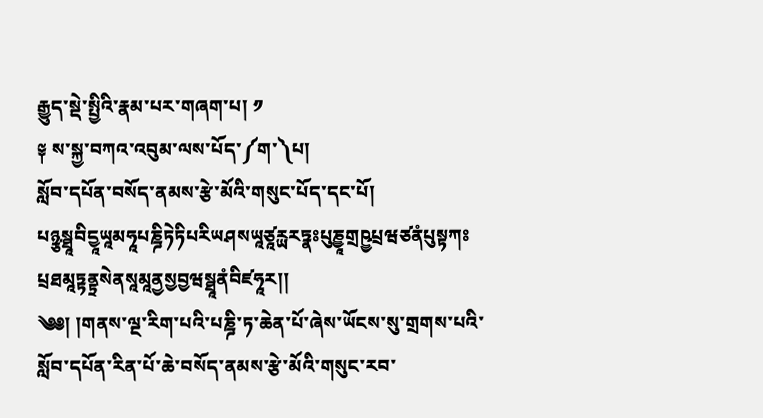རྒྱུད་སྡེ་སྤྱིའི་རྣམ་པར་གཞག་པ། ༡
༈ ས་སྐྱ་བཀའ་འབུམ་ལས་པོད་༼ག་༽པ།
སློབ་དཔོན་བསོད་ནམས་རྩེ་མོའི་གསུང་པོད་དང་པོ།
པཉྩསྠཱབིདྱཱཡཱམཧཱཔཎྜིཏེཏིཔརིཡཤསཡཱཙཱརྻརཏྣཿཔུཎྱཱགྲཥྱཔྲཝཙནཾཔུསྟཀཿཔྲཐམཱཏྟནྟྲསེནསཱམཱནྱསྱབྱཝསྠཱནཾབིཛཧཱར།།
༄༅། །གནས་ལྔ་རིག་པའི་པཎྜི་ཏ་ཆེན་པོ་ཞེས་ཡོངས་སུ་གྲགས་པའི་སློབ་དཔོན་རིན་པོ་ཆེ་བསོད་ནམས་རྩེ་མོའི་གསུང་རབ་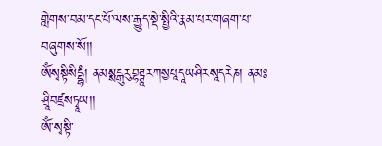གླེགས་བམ་དང་པོ་ལས་རྒྱུད་སྡེ་སྤྱིའི་རྣམ་པར་གཞག་པ་བཞུགས་སོ།།
ཨོཾསྭསྟིསིདྡྷཾ། ནམསྶངྒུརུབྷཊྚཱརཀསྱཔཱདཱཡཤིརསཱདརེཎ། ནམཿཤྲཱིབཛྲསཏྭཱཡ།།
ཨོཾ་སྭསྟི་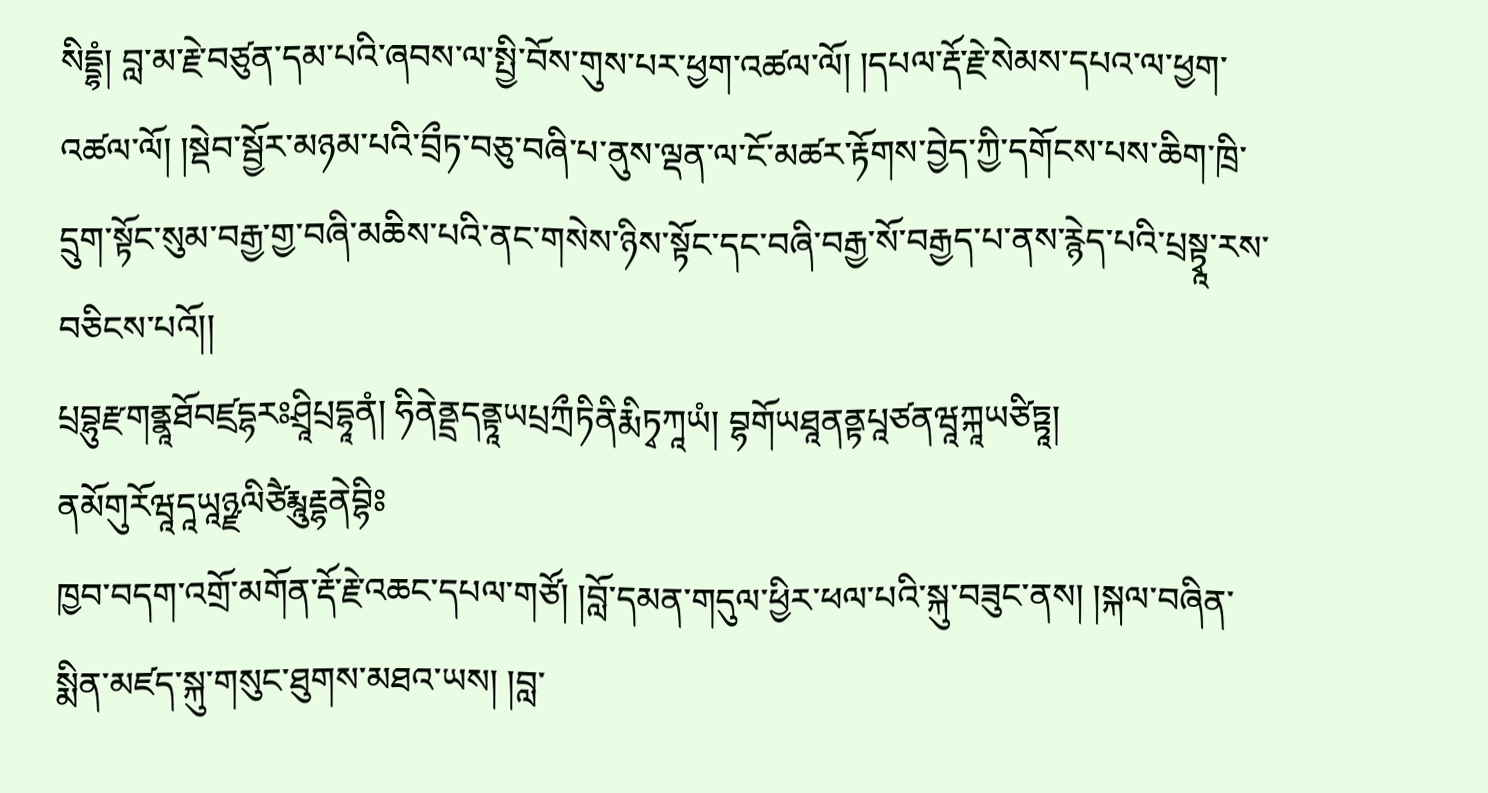སིདྡྷཾ། བླ་མ་རྗེ་བཙུན་དམ་པའི་ཞབས་ལ་སྤྱི་བོས་གུས་པར་ཕྱག་འཚལ་ལོ། །དཔལ་རྡོ་རྗེ་སེམས་དཔའ་ལ་ཕྱག་འཚལ་ལོ། །སྡེབ་སྦྱོར་མཉམ་པའི་བྲྀཏ་བཅུ་བཞི་པ་ནུས་ལྡན་ལ་ངོ་མཚར་རྟོགས་བྱེད་ཀྱི་དགོངས་པས་ཆིག་ཁྲི་དྲུག་སྟོང་སུམ་བརྒྱ་གྱ་བཞི་མཆིས་པའི་ནང་གསེས་ཉིས་སྟོང་དང་བཞི་བརྒྱ་སོ་བརྒྱད་པ་ནས་རྙེད་པའི་པྲསྟྭཱ་རས་བཅིངས་པའོ།།
པྲབྷུརྫགནྣཱཐོབཛྲདྷརཿཤྲཱིཔྲདྷཱནཾ། ཧིནེནྡྲདནྟཱཡཔྲཀྲྀཏིནིརྨིཏྭཀཱཡཾ། བྷགོཡཐཱནནྟཔཱཙནཝཱཀྐཱཡཙིཏྟཱ། ནམོགུརོཝཱདཱཡཱཉྫལིཙཻརྨཱུརྡྷནེབྷིཿ
ཁྱབ་བདག་འགྲོ་མགོན་རྡོ་རྗེ་འཆང་དཔལ་གཙོ། །བློ་དམན་གདུལ་ཕྱིར་ཕལ་པའི་སྐུ་བཟུང་ནས། །སྐལ་བཞིན་སྨིན་མཛད་སྐུ་གསུང་ཐུགས་མཐའ་ཡས། །བླ་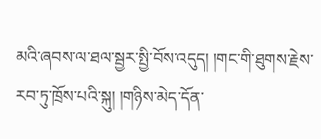མའི་ཞབས་ལ་ཐལ་སྦྱར་སྤྱི་བོས་འདུད། །གང་གི་ཐུགས་རྗེས་རབ་ཏུ་ཁྲོས་པའི་སྐུ། །གཉིས་མེད་དོན་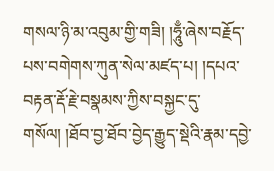གསལ་ཉི་མ་འབུམ་གྱི་གཟི། །ཧཱུྃ་ཞེས་བརྗོད་པས་བགེགས་ཀུན་སེལ་མཛད་པ། །དཔའ་བརྟན་རྡོ་རྗེ་བསྣམས་ཀྱིས་བསྐྱང་དུ་གསོལ། །ཐོབ་བྱ་ཐོབ་བྱེད་རྒྱུད་སྡེའི་རྣམ་དབྱེ་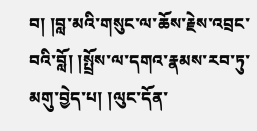བ། །བླ་མའི་གསུང་ལ་ཆོས་རྗེས་འབྲང་བའི་བློ། །སྤྲོས་ལ་དགའ་རྣམས་རབ་ཏུ་མགུ་བྱེད་པ། །ལུང་དོན་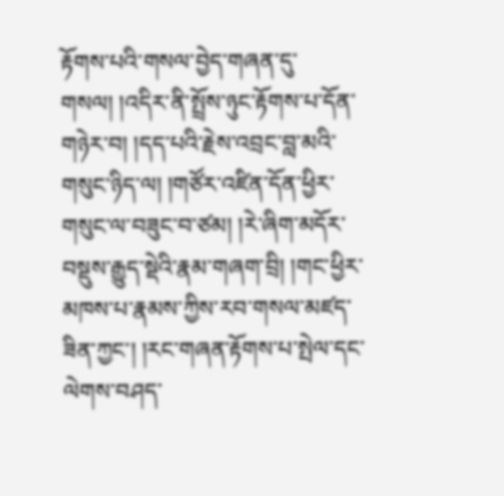རྟོགས་པའི་གསལ་བྱེད་གཞན་དུ་གསལ། །འདིར་ནི་སྤྲོས་ཉུང་རྟོགས་པ་དོན་གཉེར་བ། །དད་པའི་རྗེས་འབྲང་བླ་མའི་གསུང་ཉིད་ལ། །གཙོར་འཛིན་དོན་ཕྱིར་གསུང་ལ་བཟུང་བ་ཙམ། །རེ་ཞིག་མདོར་བསྡུས་རྒྱུད་སྡེའི་རྣམ་གཞག་བྲི། །གང་ཕྱིར་མཁས་པ་རྣམས་ཀྱིས་རབ་གསལ་མཛད་ཟིན་ཀྱང་། །རང་གཞན་རྟོགས་པ་སྤེལ་དང་ལེགས་བཤད་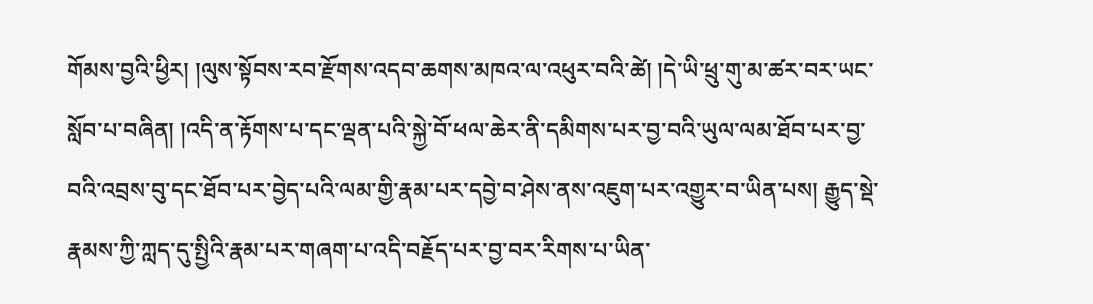གོམས་བྱའི་ཕྱིར། །ལུས་སྟོབས་རབ་རྫོགས་འདབ་ཆགས་མཁའ་ལ་འཕུར་བའི་ཚེ། །དེ་ཡི་ཕྲུ་གུ་མ་ཚར་བར་ཡང་སློབ་པ་བཞིན། །འདི་ན་རྟོགས་པ་དང་ལྡན་པའི་སྐྱེ་བོ་ཕལ་ཆེར་ནི་དམིགས་པར་བྱ་བའི་ཡུལ་ལམ་ཐོབ་པར་བྱ་བའི་འབྲས་བུ་དང་ཐོབ་པར་བྱེད་པའི་ལམ་གྱི་རྣམ་པར་དབྱེ་བ་ཤེས་ནས་འཇུག་པར་འགྱུར་བ་ཡིན་པས། རྒྱུད་སྡེ་རྣམས་ཀྱི་ཀླད་དུ་སྤྱིའི་རྣམ་པར་གཞག་པ་འདི་བརྗོད་པར་བྱ་བར་རིགས་པ་ཡིན་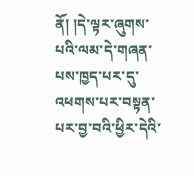ནོ། །དེ་ལྟར་ཞུགས་པའི་ལམ་དེ་གཞན་པས་ཁྱད་པར་དུ་འཕགས་པར་བསྟན་པར་བྱ་བའི་ཕྱིར་དེའི་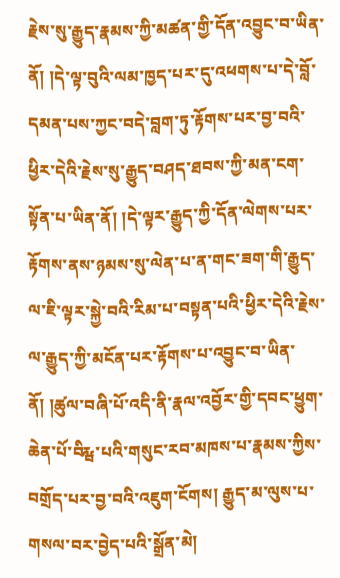རྗེས་སུ་རྒྱུད་རྣམས་ཀྱི་མཚན་གྱི་དོན་འབྱུང་བ་ཡིན་ནོ། །དེ་ལྟ་བུའི་ལམ་ཁྱད་པར་དུ་འཕགས་པ་དེ་བློ་དམན་པས་ཀྱང་བདེ་བླག་ཏུ་རྟོགས་པར་བྱ་བའི་ཕྱིར་དེའི་རྗེས་སུ་རྒྱུད་བཤད་ཐབས་ཀྱི་མན་ངག་སྟོན་པ་ཡིན་ནོ། །དེ་ལྟར་རྒྱུད་ཀྱི་དོན་ལེགས་པར་རྟོགས་ནས་ཉམས་སུ་ལེན་པ་ན་གང་ཟག་གི་རྒྱུད་ལ་ཇི་ལྟར་སྐྱེ་བའི་རིམ་པ་བསྟན་པའི་ཕྱིར་དེའི་རྗེས་ལ་རྒྱུད་ཀྱི་མངོན་པར་རྟོགས་པ་འབྱུང་བ་ཡིན་ནོ། །ཚུལ་བཞི་པོ་འདི་ནི་རྣལ་འབྱོར་གྱི་དབང་ཕྱུག་ཆེན་པོ་བིརྺ་པའི་གསུང་རབ་མཁས་པ་རྣམས་ཀྱིས་བགྲོད་པར་བྱ་བའི་འཇུག་ངོགས། རྒྱུད་མ་ལུས་པ་གསལ་བར་བྱེད་པའི་སྒྲོན་མེ།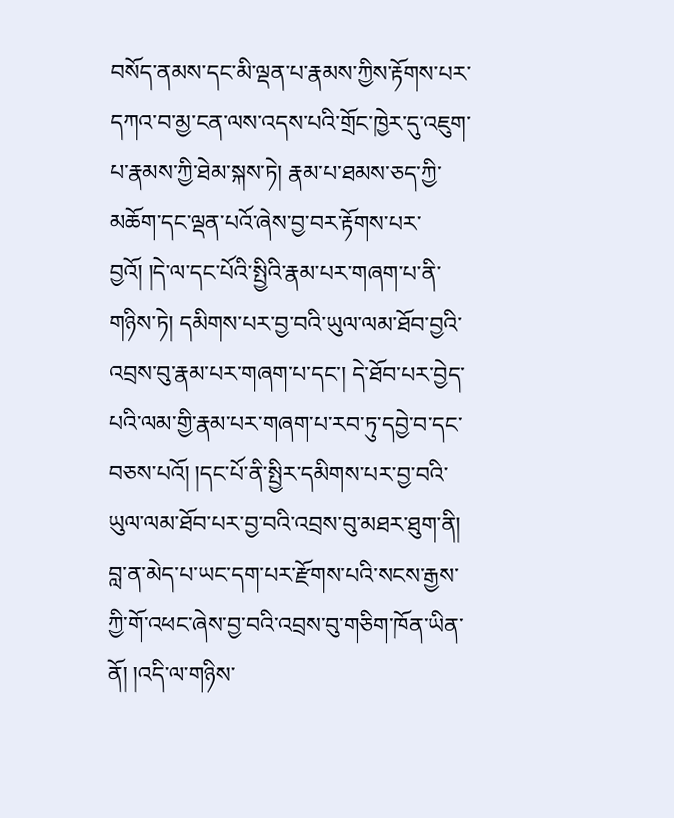བསོད་ནམས་དང་མི་ལྡན་པ་རྣམས་ཀྱིས་རྟོགས་པར་དཀའ་བ་མྱ་ངན་ལས་འདས་པའི་གྲོང་ཁྱེར་དུ་འཇུག་པ་རྣམས་ཀྱི་ཐེམ་སྐས་ཏེ། རྣམ་པ་ཐམས་ཅད་ཀྱི་མཆོག་དང་ལྡན་པའོ་ཞེས་བྱ་བར་རྟོགས་པར་བྱའོ། །དེ་ལ་དང་པོའི་སྤྱིའི་རྣམ་པར་གཞག་པ་ནི་གཉིས་ཏེ། དམིགས་པར་བྱ་བའི་ཡུལ་ལམ་ཐོབ་བྱའི་འབྲས་བུ་རྣམ་པར་གཞག་པ་དང་། དེ་ཐོབ་པར་བྱེད་པའི་ལམ་གྱི་རྣམ་པར་གཞག་པ་རབ་ཏུ་དབྱེ་བ་དང་བཅས་པའོ། །དང་པོ་ནི་སྤྱིར་དམིགས་པར་བྱ་བའི་ཡུལ་ལམ་ཐོབ་པར་བྱ་བའི་འབྲས་བུ་མཐར་ཐུག་ནི། བླ་ན་མེད་པ་ཡང་དག་པར་རྫོགས་པའི་སངས་རྒྱས་ཀྱི་གོ་འཕང་ཞེས་བྱ་བའི་འབྲས་བུ་གཅིག་ཁོན་ཡིན་ནོ། །འདི་ལ་གཉིས་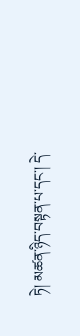ཏེ། མཚན་ཉིད་བསྟན་པ་དང་། དེ་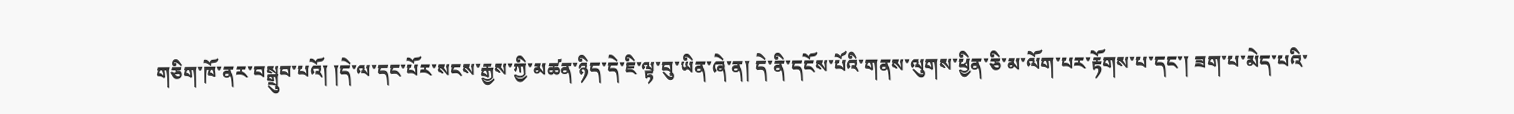གཅིག་ཁོ་ནར་བསྒྲུབ་པའོ། །དེ་ལ་དང་པོར་སངས་རྒྱས་ཀྱི་མཚན་ཉིད་དེ་ཇི་ལྟ་བུ་ཡིན་ཞེ་ན། དེ་ནི་དངོས་པོའི་གནས་ལུགས་ཕྱིན་ཅི་མ་ལོག་པར་རྟོགས་པ་དང་། ཟག་པ་མེད་པའི་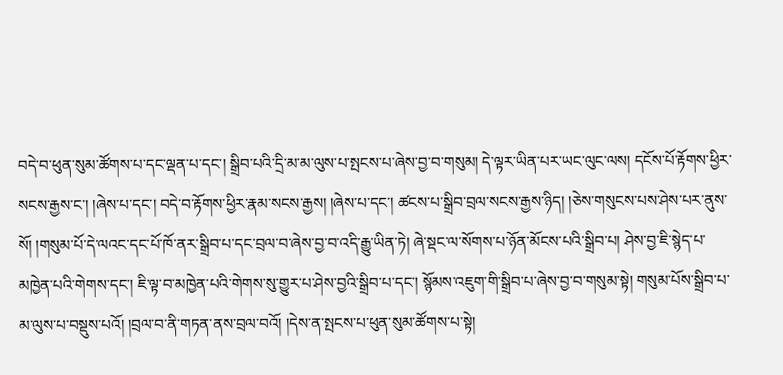བདེ་བ་ཕུན་སུམ་ཚོགས་པ་དང་ལྡན་པ་དང་། སྒྲིབ་པའི་དྲི་མ་མ་ལུས་པ་སྤངས་པ་ཞེས་བྱ་བ་གསུམ། དེ་ལྟར་ཡིན་པར་ཡང་ལུང་ལས། དངོས་པོ་རྟོགས་ཕྱིར་སངས་རྒྱས་ང་། །ཞེས་པ་དང་། བདེ་བ་རྟོགས་ཕྱིར་རྣམ་སངས་རྒྱས། །ཞེས་པ་དང་། ཚངས་པ་སྒྲིབ་བྲལ་སངས་རྒྱས་ཉིད། །ཅེས་གསུངས་པས་ཤེས་པར་ནུས་སོ། །གསུམ་པོ་དེ་ལའང་དང་པོ་ཁོ་ནར་སྒྲིབ་པ་དང་བྲལ་བ་ཞེས་བྱ་བ་འདི་རྒྱུ་ཡིན་ཏེ། ཞེ་སྡང་ལ་སོགས་པ་ཉོན་མོངས་པའི་སྒྲིབ་པ། ཤེས་བྱ་ཇི་སྙེད་པ་མཁྱེན་པའི་གེགས་དང་། ཇི་ལྟ་བ་མཁྱེན་པའི་གེགས་སུ་གྱུར་པ་ཤེས་བྱའི་སྒྲིབ་པ་དང་། སྙོམས་འཇུག་གི་སྒྲིབ་པ་ཞེས་བྱ་བ་གསུམ་སྟེ། གསུམ་པོས་སྒྲིབ་པ་མ་ལུས་པ་བསྡུས་པའོ། །བྲལ་བ་ནི་གཏན་ནས་བྲལ་བའོ། །དེས་ན་སྤངས་པ་ཕུན་སུམ་ཚོགས་པ་སྟེ།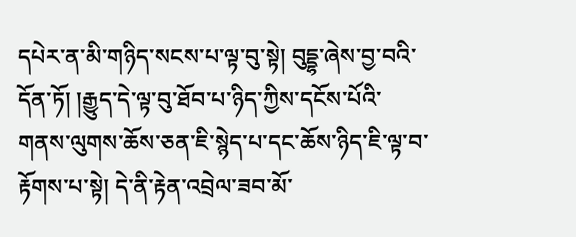དཔེར་ན་མི་གཉིད་སངས་པ་ལྟ་བུ་སྟེ། བུདྡྷ་ཞེས་བྱ་བའི་དོན་ཏོ། །རྒྱུད་དེ་ལྟ་བུ་ཐོབ་པ་ཉིད་ཀྱིས་དངོས་པོའི་གནས་ལུགས་ཆོས་ཅན་ཇི་སྙེད་པ་དང་ཆོས་ཉིད་ཇི་ལྟ་བ་རྟོགས་པ་སྟེ། དེ་ནི་རྟེན་འབྲེལ་ཟབ་མོ་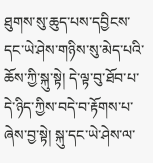ཐུགས་སུ་ཆུད་པས་དབྱིངས་དང་ཡེ་ཤེས་གཉིས་སུ་མེད་པའི་ཆོས་ཀྱི་སྐུ་སྟེ། དེ་ལྟ་བུ་ཐོབ་པ་དེ་ཉིད་ཀྱིས་བདེ་བ་རྟོགས་པ་ཞེས་བྱ་སྟེ། སྐུ་དང་ཡེ་ཤེས་ལ་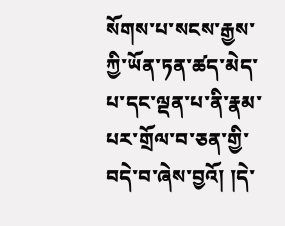སོགས་པ་སངས་རྒྱས་ཀྱི་ཡོན་ཏན་ཚད་མེད་པ་དང་ལྡན་པ་ནི་རྣམ་པར་གྲོལ་བ་ཅན་གྱི་བདེ་བ་ཞེས་བྱའོ། །དེ་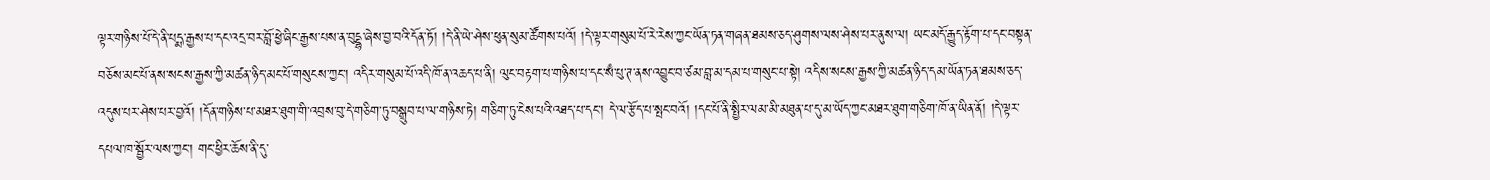ལྟར་གཉིས་པོ་དེ་ནི་པདྨ་རྒྱས་པ་དང་འདྲ་བར་བློ་ཕྱེ་ཞིང་རྒྱས་པས་ན་བུདྡྷ་ཞེས་བྱ་བའི་དོན་ཏོ། །དེ་ནི་ཡེ་ཤེས་ཕུན་སུམ་ཚོགས་པའོ། །དེ་ལྟར་གསུམ་པོ་རེ་རེས་ཀྱང་ཡོན་ཏན་གཞན་ཐམས་ཅད་ཤུགས་ལས་ཤེས་པར་ནུས་ལ། ཡང་མདོ་རྒྱུད་རྟོག་པ་དང་བསྟན་བཅོས་མང་པོ་ནས་སངས་རྒྱས་ཀྱི་མཚན་ཉིད་མང་པོ་གསུངས་ཀྱང་། འདིར་གསུམ་པོ་འདི་ཁོ་ན་འཆད་པ་ནི། ལུང་བརྟག་པ་གཉིས་པ་དང་སྃ་པུ་ཊ་ནས་འབྱུང་བ་ཙམ་བླ་མ་དམ་པ་གསུང་པ་སྟེ། འདིས་སངས་རྒྱས་ཀྱི་མཚན་ཉིད་དམ་ཡོན་ཏན་ཐམས་ཅད་འདུས་པར་ཤེས་པར་བྱའོ། །དོན་གཉིས་པ་མཐར་ཐུག་གི་འབྲས་བུ་དེ་གཅིག་ཏུ་བསྒྲུབ་པ་ལ་གཉིས་ཏེ། གཅིག་ཏུ་ངེས་པའི་འཐད་པ་དང་། དེ་ལ་རྩོད་པ་སྤང་བའོ། །དང་པོ་ནི་སྤྱིར་ལམ་མི་མཐུན་པ་དུ་མ་ཡོད་ཀྱང་མཐར་ཐུག་གཅིག་ཁོ་ན་ཡིན་ནོ། །དེ་ལྟར་དཔལ་ཁ་སྦྱོར་ལས་ཀྱང་། གང་ཕྱིར་ཆོས་ནི་དུ་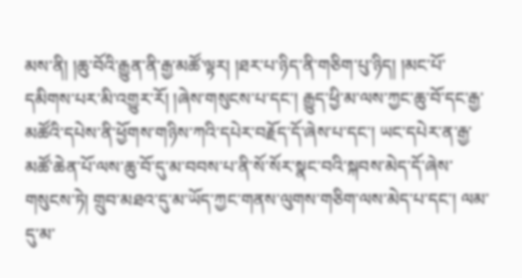མས་ནི། །ཆུ་བོའི་རྒྱུན་ནི་རྒྱ་མཚོ་ལྟར། །ཐར་པ་ཉིད་ནི་གཅིག་པུ་ཉིད། །མང་པོ་དམིགས་པར་མི་འགྱུར་རོ། །ཞེས་གསུངས་པ་དང་། རྒྱུད་ཕྱི་མ་ལས་ཀྱང་ཆུ་བོ་དང་རྒྱ་མཚོའི་དཔེས་ནི་ཕྱོགས་གཉིས་ཀའི་དཔེར་བརྗོད་དོ་ཞེས་པ་དང་། ཡང་དཔེར་ན་རྒྱ་མཚོ་ཆེན་པོ་ལས་ཆུ་བོ་དུ་མ་བབས་པ་ནི་སོ་སོར་སྣང་བའི་སྐབས་མེད་དོ་ཞེས་གསུངས་ཏེ། གྲུབ་མཐའ་དུ་མ་ཡོད་ཀྱང་གནས་ལུགས་གཅིག་ལས་མེད་པ་དང་། ལམ་དུ་མ་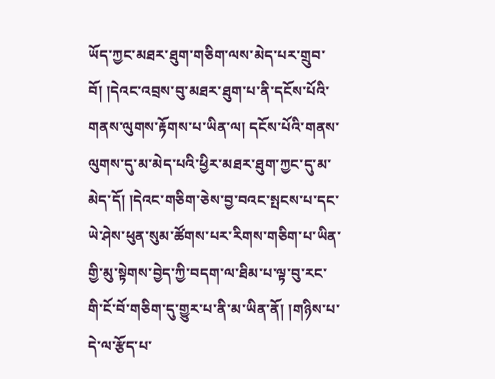ཡོད་ཀྱང་མཐར་ཐུག་གཅིག་ལས་མེད་པར་གྲུབ་བོ། །དེའང་འབྲས་བུ་མཐར་ཐུག་པ་ནི་དངོས་པོའི་གནས་ལུགས་རྟོགས་པ་ཡིན་ལ། དངོས་པོའི་གནས་ལུགས་དུ་མ་མེད་པའི་ཕྱིར་མཐར་ཐུག་ཀྱང་དུ་མ་མེད་དོ། །དེའང་གཅིག་ཅེས་བྱ་བའང་སྤངས་པ་དང་ཡེ་ཤེས་ཕུན་སུམ་ཚོགས་པར་རིགས་གཅིག་པ་ཡིན་གྱི་མུ་སྟེགས་བྱེད་ཀྱི་བདག་ལ་ཐིམ་པ་ལྟ་བུ་རང་གི་ངོ་བོ་གཅིག་དུ་གྱུར་པ་ནི་མ་ཡིན་ནོ། །གཉིས་པ་དེ་ལ་རྩོད་པ་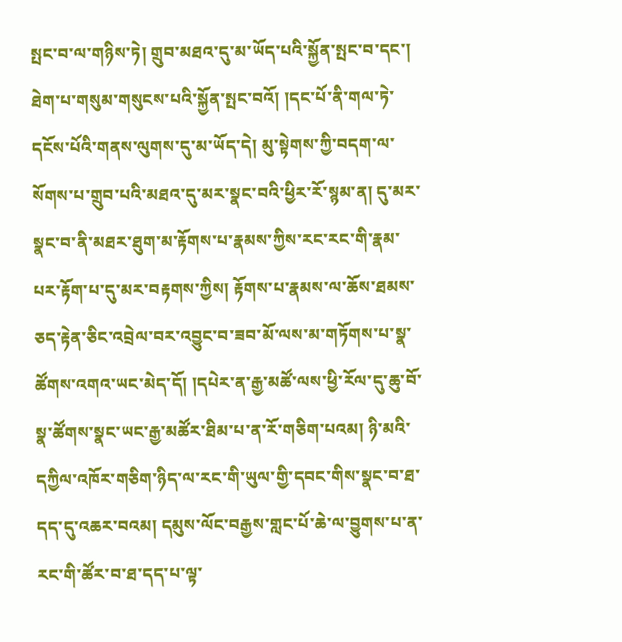སྤང་བ་ལ་གཉིས་ཏེ། གྲུབ་མཐའ་དུ་མ་ཡོད་པའི་སྐྱོན་སྤང་བ་དང་། ཐེག་པ་གསུམ་གསུངས་པའི་སྐྱོན་སྤང་བའོ། །དང་པོ་ནི་གལ་ཏེ་དངོས་པོའི་གནས་ལུགས་དུ་མ་ཡོད་དེ། མུ་སྟེགས་ཀྱི་བདག་ལ་སོགས་པ་གྲུབ་པའི་མཐའ་དུ་མར་སྣང་བའི་ཕྱིར་རོ་སྙམ་ན། དུ་མར་སྣང་བ་ནི་མཐར་ཐུག་མ་རྟོགས་པ་རྣམས་ཀྱིས་རང་རང་གི་རྣམ་པར་རྟོག་པ་དུ་མར་བརྟགས་ཀྱིས། རྟོགས་པ་རྣམས་ལ་ཆོས་ཐམས་ཅད་རྟེན་ཅིང་འབྲེལ་བར་འབྱུང་བ་ཟབ་མོ་ལས་མ་གཏོགས་པ་སྣ་ཚོགས་འགའ་ཡང་མེད་དོ། །དཔེར་ན་རྒྱ་མཚོ་ལས་ཕྱི་རོལ་དུ་ཆུ་བོ་སྣ་ཚོགས་སྣང་ཡང་རྒྱ་མཚོར་ཐིམ་པ་ན་རོ་གཅིག་པའམ། ཉི་མའི་དཀྱིལ་འཁོར་གཅིག་ཉིད་ལ་རང་གི་ཡུལ་གྱི་དབང་གིས་སྣང་བ་ཐ་དད་དུ་འཆར་བའམ། དམུས་ལོང་བརྒྱས་གླང་པོ་ཆེ་ལ་བྱུགས་པ་ན་རང་གི་ཚོར་བ་ཐ་དད་པ་ལྟ་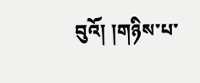བུའོ། །གཉིས་པ་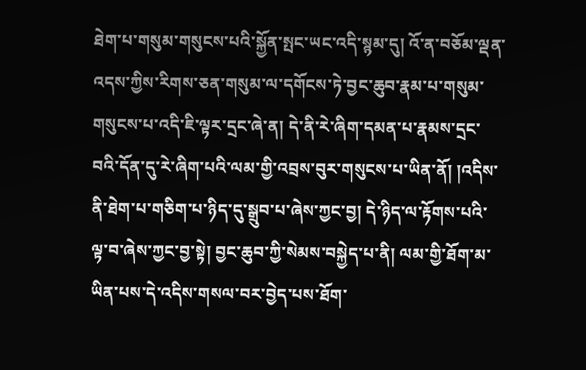ཐེག་པ་གསུམ་གསུངས་པའི་སྐྱོན་སྤང་ཡང་འདི་སྙམ་དུ། འོ་ན་བཅོམ་ལྡན་འདས་ཀྱིས་རིགས་ཅན་གསུམ་ལ་དགོངས་ཏེ་བྱང་ཆུབ་རྣམ་པ་གསུམ་གསུངས་པ་འདི་ཇི་ལྟར་དྲང་ཞེ་ན། དེ་ནི་རེ་ཞིག་དམན་པ་རྣམས་དྲང་བའི་དོན་དུ་རེ་ཞིག་པའི་ལམ་གྱི་འབྲས་བུར་གསུངས་པ་ཡིན་ནོ། །འདིས་ནི་ཐེག་པ་གཅིག་པ་ཉིད་དུ་སྒྲུབ་པ་ཞེས་ཀྱང་བྱ། དེ་ཉིད་ལ་རྟོགས་པའི་ལྟ་བ་ཞེས་ཀྱང་བྱ་སྟེ། བྱང་ཆུབ་ཀྱི་སེམས་བསྐྱེད་པ་ནི། ལམ་གྱི་ཐོག་མ་ཡིན་པས་དེ་འདིས་གསལ་བར་བྱེད་པས་ཐོག་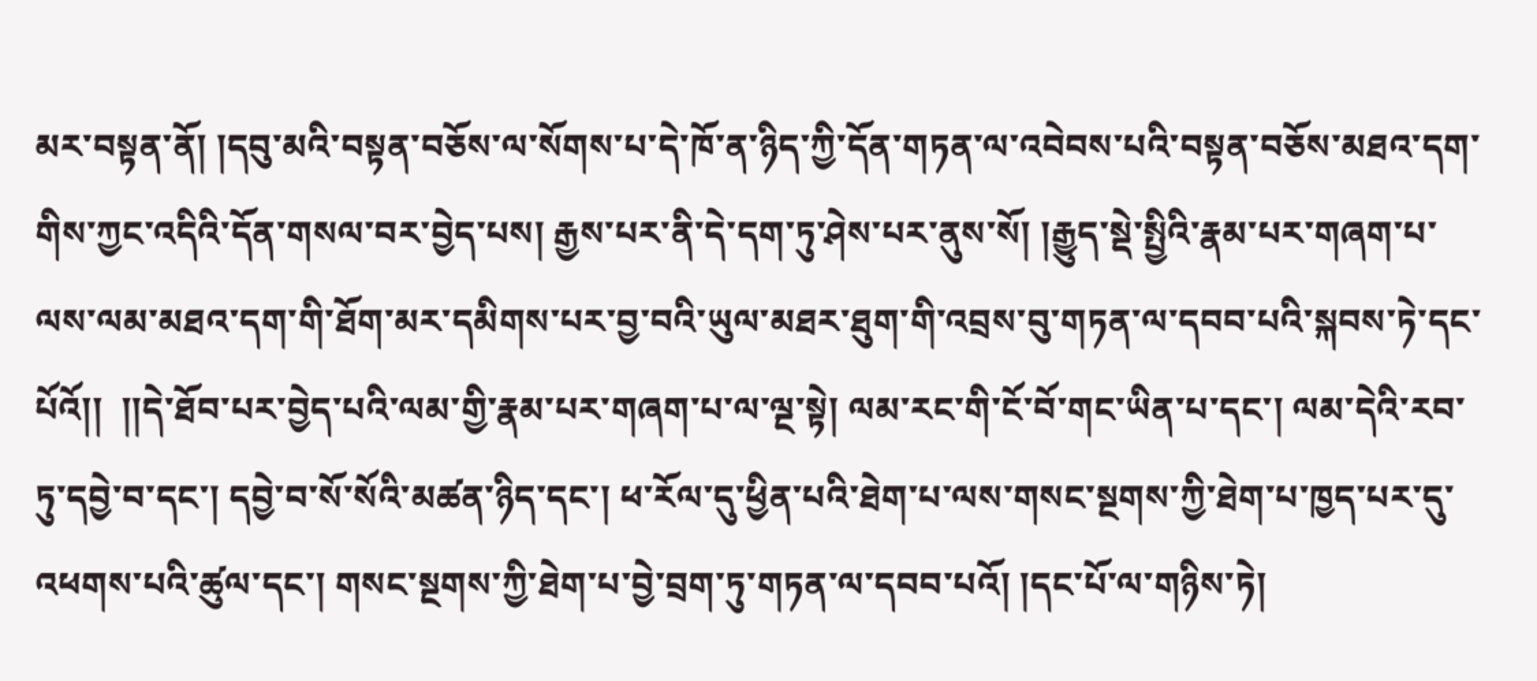མར་བསྟན་ནོ། །དབུ་མའི་བསྟན་བཅོས་ལ་སོགས་པ་དེ་ཁོ་ན་ཉིད་ཀྱི་དོན་གཏན་ལ་འབེབས་པའི་བསྟན་བཅོས་མཐའ་དག་གིས་ཀྱང་འདིའི་དོན་གསལ་བར་བྱེད་པས། རྒྱས་པར་ནི་དེ་དག་ཏུ་ཤེས་པར་ནུས་སོ། །རྒྱུད་སྡེ་སྤྱིའི་རྣམ་པར་གཞག་པ་ལས་ལམ་མཐའ་དག་གི་ཐོག་མར་དམིགས་པར་བྱ་བའི་ཡུལ་མཐར་ཐུག་གི་འབྲས་བུ་གཏན་ལ་དབབ་པའི་སྐབས་ཏེ་དང་པོའོ།།  །།དེ་ཐོབ་པར་བྱེད་པའི་ལམ་གྱི་རྣམ་པར་གཞག་པ་ལ་ལྔ་སྟེ། ལམ་རང་གི་ངོ་བོ་གང་ཡིན་པ་དང་། ལམ་དེའི་རབ་ཏུ་དབྱེ་བ་དང་། དབྱེ་བ་སོ་སོའི་མཚན་ཉིད་དང་། ཕ་རོལ་དུ་ཕྱིན་པའི་ཐེག་པ་ལས་གསང་སྔགས་ཀྱི་ཐེག་པ་ཁྱད་པར་དུ་འཕགས་པའི་ཚུལ་དང་། གསང་སྔགས་ཀྱི་ཐེག་པ་བྱེ་བྲག་ཏུ་གཏན་ལ་དབབ་པའོ། །དང་པོ་ལ་གཉིས་ཏེ།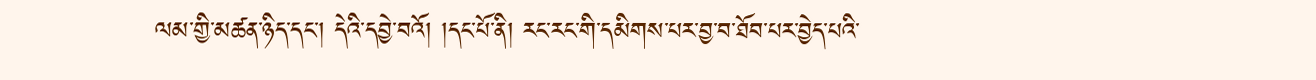ལམ་གྱི་མཚན་ཉིད་དང་། དེའི་དབྱེ་བའོ། །དང་པོ་ནི། རང་རང་གི་དམིགས་པར་བྱ་བ་ཐོབ་པར་བྱེད་པའི་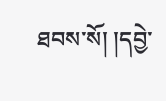ཐབས་སོ། །དབྱེ་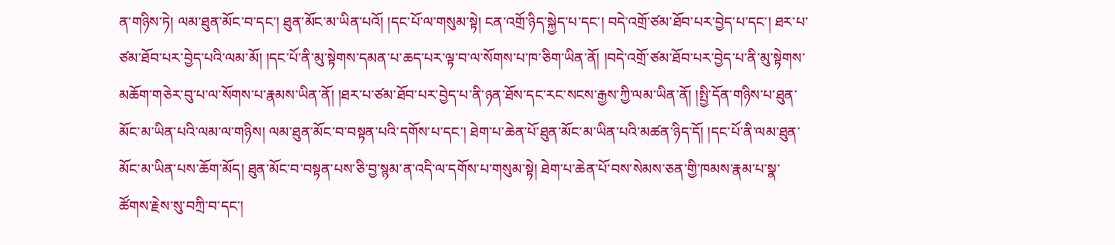ན་གཉིས་ཏེ། ལམ་ཐུན་མོང་བ་དང་། ཐུན་མོང་མ་ཡིན་པའོ། །དང་པོ་ལ་གསུམ་སྟེ། ངན་འགྲོ་ཉིད་སྐྱེད་པ་དང་། བདེ་འགྲོ་ཙམ་ཐོབ་པར་བྱེད་པ་དང་། ཐར་པ་ཙམ་ཐོབ་པར་བྱེད་པའི་ལམ་མོ། །དང་པོ་ནི་མུ་སྟེགས་དམན་པ་ཆད་པར་ལྟ་བ་ལ་སོགས་པ་ཁ་ཅིག་ཡིན་ནོ། །བདེ་འགྲོ་ཙམ་ཐོབ་པར་བྱེད་པ་ནི་མུ་སྟེགས་མཆོག་གཅེར་བུ་པ་ལ་སོགས་པ་རྣམས་ཡིན་ནོ། །ཐར་པ་ཙམ་ཐོབ་པར་བྱེད་པ་ནི་ཉན་ཐོས་དང་རང་སངས་རྒྱས་ཀྱི་ལམ་ཡིན་ནོ། །སྤྱི་དོན་གཉིས་པ་ཐུན་མོང་མ་ཡིན་པའི་ལམ་ལ་གཉིས། ལམ་ཐུན་མོང་བ་བསྟན་པའི་དགོས་པ་དང་། ཐེག་པ་ཆེན་པོ་ཐུན་མོང་མ་ཡིན་པའི་མཚན་ཉིད་དོ། །དང་པོ་ནི་ལམ་ཐུན་མོང་མ་ཡིན་པས་ཆོག་མོད། ཐུན་མོང་བ་བསྟན་པས་ཅི་བྱ་སྙམ་ན་འདི་ལ་དགོས་པ་གསུམ་སྟེ། ཐེག་པ་ཆེན་པོ་བས་སེམས་ཅན་གྱི་ཁམས་རྣམ་པ་སྣ་ཚོགས་རྗེས་སུ་བཀྲི་བ་དང་།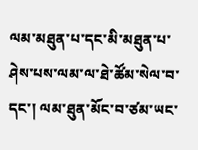ལམ་མཐུན་པ་དང་མི་མཐུན་པ་ཤེས་པས་ལམ་ལ་ཐེ་ཚོམ་སེལ་བ་དང་། ལམ་ཐུན་མོང་བ་ཙམ་ཡང་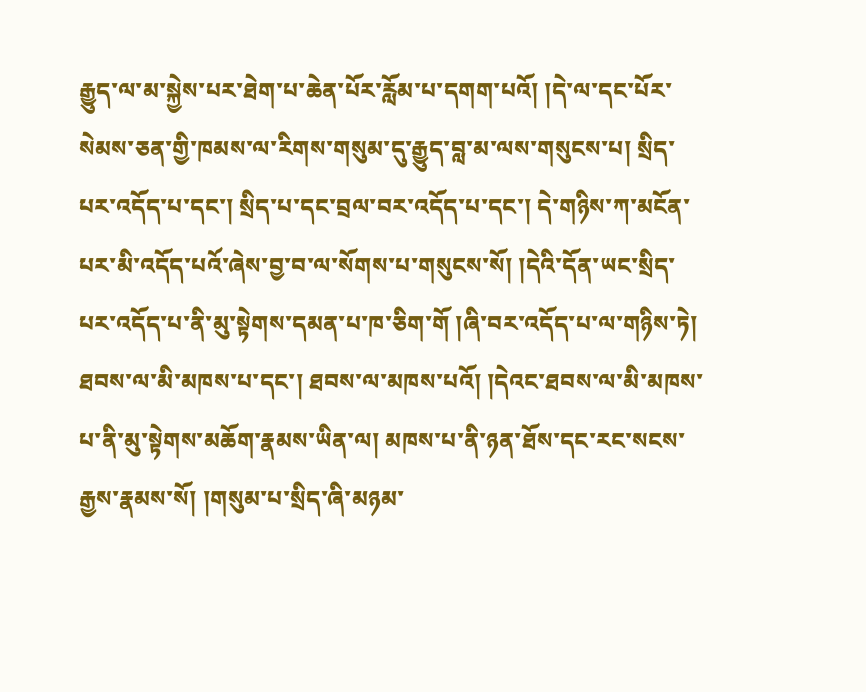རྒྱུད་ལ་མ་སྐྱེས་པར་ཐེག་པ་ཆེན་པོར་རློམ་པ་དགག་པའོ། །དེ་ལ་དང་པོར་སེམས་ཅན་གྱི་ཁམས་ལ་རིགས་གསུམ་དུ་རྒྱུད་བླ་མ་ལས་གསུངས་པ། སྲིད་པར་འདོད་པ་དང་། སྲིད་པ་དང་བྲལ་བར་འདོད་པ་དང་། དེ་གཉིས་ཀ་མངོན་པར་མི་འདོད་པའོ་ཞེས་བྱ་བ་ལ་སོགས་པ་གསུངས་སོ། །དེའི་དོན་ཡང་སྲིད་པར་འདོད་པ་ནི་མུ་སྟེགས་དམན་པ་ཁ་ཅིག་གོ །ཞི་བར་འདོད་པ་ལ་གཉིས་ཏེ། ཐབས་ལ་མི་མཁས་པ་དང་། ཐབས་ལ་མཁས་པའོ། །དེའང་ཐབས་ལ་མི་མཁས་པ་ནི་མུ་སྟེགས་མཆོག་རྣམས་ཡིན་ལ། མཁས་པ་ནི་ཉན་ཐོས་དང་རང་སངས་རྒྱས་རྣམས་སོ། །གསུམ་པ་སྲིད་ཞི་མཉམ་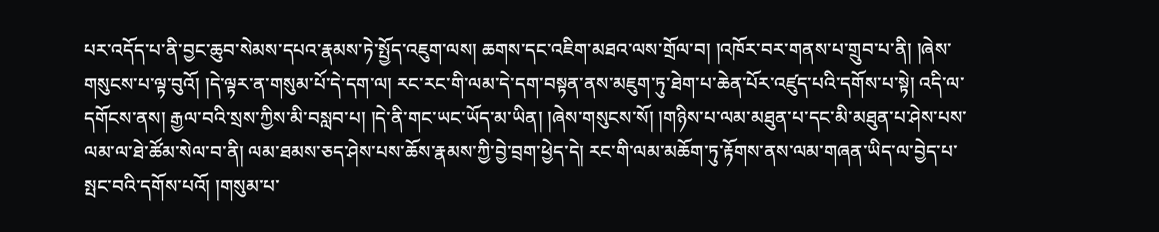པར་འདོད་པ་ནི་བྱང་ཆུབ་སེམས་དཔའ་རྣམས་ཏེ་སྤྱོད་འཇུག་ལས། ཆགས་དང་འཇིག་མཐའ་ལས་གྲོལ་བ། །འཁོར་བར་གནས་པ་གྲུབ་པ་ནི། །ཞེས་གསུངས་པ་ལྟ་བུའོ། །དེ་ལྟར་ན་གསུམ་པོ་དེ་དག་ལ། རང་རང་གི་ལམ་དེ་དག་བསྟན་ནས་མཇུག་ཏུ་ཐེག་པ་ཆེན་པོར་འཛུད་པའི་དགོས་པ་སྟེ། འདི་ལ་དགོངས་ནས། རྒྱལ་བའི་སྲས་ཀྱིས་མི་བསླབ་པ། །དེ་ནི་གང་ཡང་ཡོད་མ་ཡིན། །ཞེས་གསུངས་སོ། །གཉིས་པ་ལམ་མཐུན་པ་དང་མི་མཐུན་པ་ཤེས་པས་ལམ་ལ་ཐེ་ཚོམ་སེལ་བ་ནི། ལམ་ཐམས་ཅད་ཤེས་པས་ཆོས་རྣམས་ཀྱི་བྱེ་བྲག་ཕྱེད་དེ། རང་གི་ལམ་མཆོག་ཏུ་རྟོགས་ནས་ལམ་གཞན་ཡིད་ལ་བྱེད་པ་སྤང་བའི་དགོས་པའོ། །གསུམ་པ་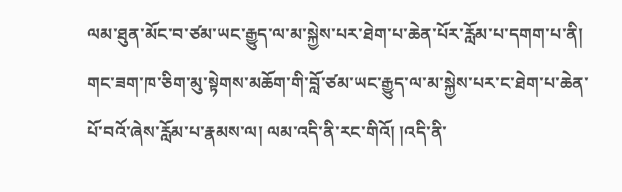ལམ་ཐུན་མོང་བ་ཙམ་ཡང་རྒྱུད་ལ་མ་སྐྱེས་པར་ཐེག་པ་ཆེན་པོར་རློམ་པ་དགག་པ་ནི། གང་ཟག་ཁ་ཅིག་མུ་སྟེགས་མཆོག་གི་བློ་ཙམ་ཡང་རྒྱུད་ལ་མ་སྐྱེས་པར་ང་ཐེག་པ་ཆེན་པོ་བའོ་ཞེས་རློམ་པ་རྣམས་ལ། ལམ་འདི་ནི་རང་གིའོ། །འདི་ནི་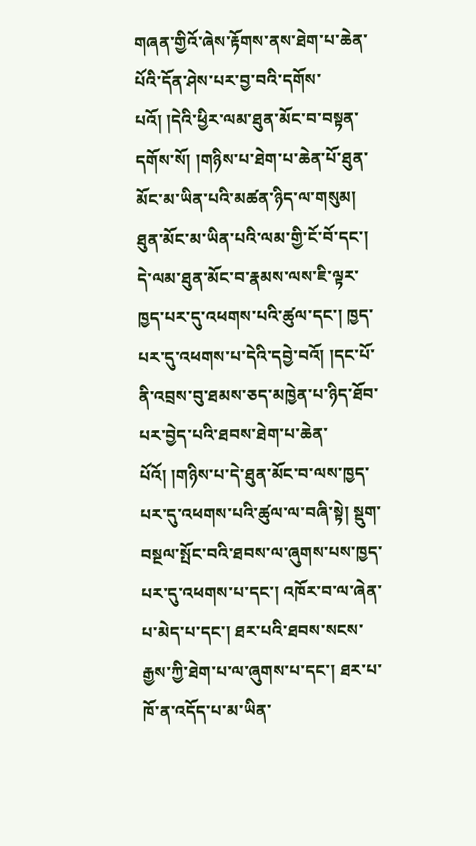གཞན་གྱིའོ་ཞེས་རྟོགས་ནས་ཐེག་པ་ཆེན་པོའི་དོན་ཤེས་པར་བྱ་བའི་དགོས་པའོ། །དེའི་ཕྱིར་ལམ་ཐུན་མོང་བ་བསྟན་དགོས་སོ། །གཉིས་པ་ཐེག་པ་ཆེན་པོ་ཐུན་མོང་མ་ཡིན་པའི་མཚན་ཉིད་ལ་གསུམ། ཐུན་མོང་མ་ཡིན་པའི་ལམ་གྱི་ངོ་བོ་དང་། དེ་ལམ་ཐུན་མོང་བ་རྣམས་ལས་ཇི་ལྟར་ཁྱད་པར་དུ་འཕགས་པའི་ཚུལ་དང་། ཁྱད་པར་དུ་འཕགས་པ་དེའི་དབྱེ་བའོ། །དང་པོ་ནི་འབྲས་བུ་ཐམས་ཅད་མཁྱེན་པ་ཉིད་ཐོབ་པར་བྱེད་པའི་ཐབས་ཐེག་པ་ཆེན་པོའོ། །གཉིས་པ་དེ་ཐུན་མོང་བ་ལས་ཁྱད་པར་དུ་འཕགས་པའི་ཚུལ་ལ་བཞི་སྟེ། སྡུག་བསྔལ་སྤོང་བའི་ཐབས་ལ་ཞུགས་པས་ཁྱད་པར་དུ་འཕགས་པ་དང་། འཁོར་བ་ལ་ཞེན་པ་མེད་པ་དང་། ཐར་པའི་ཐབས་སངས་རྒྱས་ཀྱི་ཐེག་པ་ལ་ཞུགས་པ་དང་། ཐར་པ་ཁོ་ན་འདོད་པ་མ་ཡིན་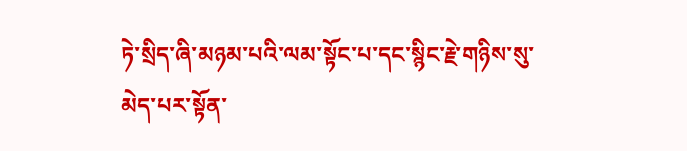ཏེ་སྲིད་ཞི་མཉམ་པའི་ལམ་སྟོང་པ་དང་སྙིང་རྗེ་གཉིས་སུ་མེད་པར་སྟོན་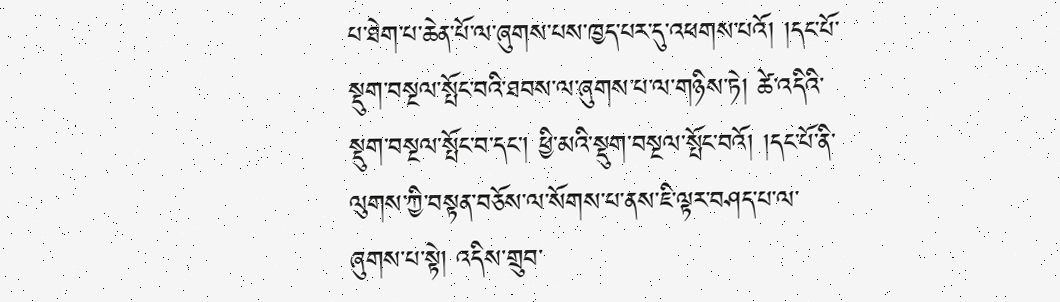པ་ཐེག་པ་ཆེན་པོ་ལ་ཞུགས་པས་ཁྱད་པར་དུ་འཕགས་པའོ། །དང་པོ་སྡུག་བསྔལ་སྤོང་བའི་ཐབས་ལ་ཞུགས་པ་ལ་གཉིས་ཏེ། ཚེ་འདིའི་སྡུག་བསྔལ་སྤོང་བ་དང་། ཕྱི་མའི་སྡུག་བསྔལ་སྤོང་བའོ། །དང་པོ་ནི་ལུགས་ཀྱི་བསྟན་བཅོས་ལ་སོགས་པ་ནས་ཇི་ལྟར་བཤད་པ་ལ་ཞུགས་པ་སྟེ། འདིས་གྲུབ་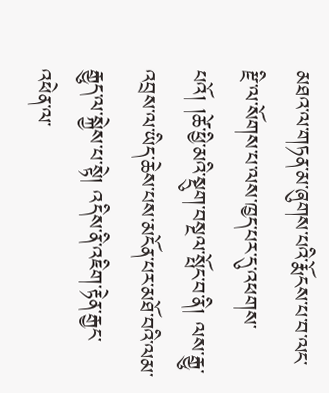མཐའ་ལ་གཏན་མ་ཞུགས་པའི་རྨོངས་པ་བ་ལང་རྫི་ལ་སོགས་པ་ལས་ཁྱད་པར་དུ་འཕགས་པའོ། །ཚེ་ཕྱི་མའི་སྡུག་བསྔལ་སྤོང་བ་ནི། ལས་རྒྱུ་འབྲས་ལ་ཡིད་ཆེས་པས་མངོན་པར་མཐོ་བའི་ལམ་རྒྱུད་ལ་སྐྱེས་པ་སྟེ། འདིས་ནི་འཇིག་རྟེན་རྒྱང་འཕེན་ལ་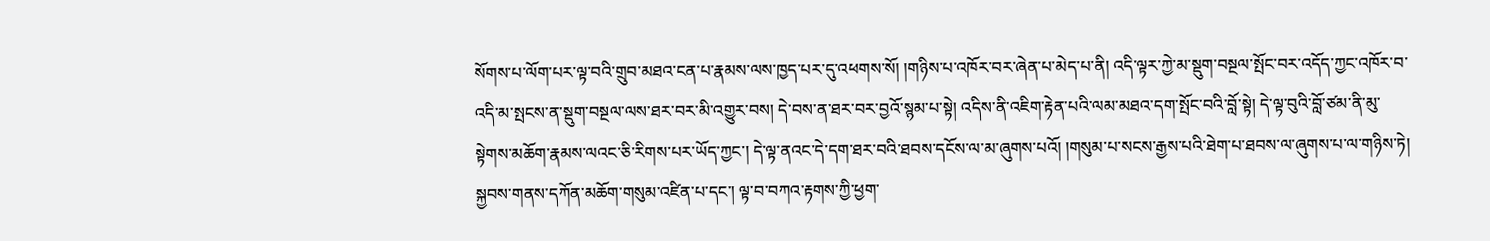སོགས་པ་ལོག་པར་ལྟ་བའི་གྲུབ་མཐའ་ངན་པ་རྣམས་ལས་ཁྱད་པར་དུ་འཕགས་སོ། །གཉིས་པ་འཁོར་བར་ཞེན་པ་མེད་པ་ནི། འདི་ལྟར་ཀྱེ་མ་སྡུག་བསྔལ་སྤོང་བར་འདོད་ཀྱང་འཁོར་བ་འདི་མ་སྤངས་ན་སྡུག་བསྔལ་ལས་ཐར་བར་མི་འགྱུར་བས། དེ་བས་ན་ཐར་བར་བྱའོ་སྙམ་པ་སྟེ། འདིས་ནི་འཇིག་རྟེན་པའི་ལམ་མཐའ་དག་སྤོང་བའི་བློ་སྟེ། དེ་ལྟ་བུའི་བློ་ཙམ་ནི་མུ་སྟེགས་མཆོག་རྣམས་ལའང་ཅི་རིགས་པར་ཡོད་ཀྱང་། དེ་ལྟ་ནའང་དེ་དག་ཐར་བའི་ཐབས་དངོས་ལ་མ་ཞུགས་པའོ། །གསུམ་པ་སངས་རྒྱས་པའི་ཐེག་པ་ཐབས་ལ་ཞུགས་པ་ལ་གཉིས་ཏེ། སྐྱབས་གནས་དཀོན་མཆོག་གསུམ་འཛིན་པ་དང་། ལྟ་བ་བཀའ་རྟགས་ཀྱི་ཕྱག་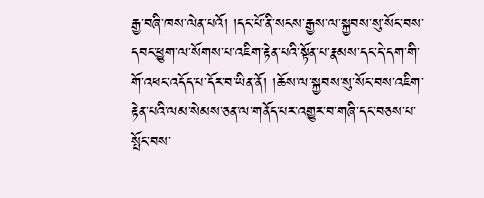རྒྱ་བཞི་ཁས་ལེན་པའོ། །དང་པོ་ནི་སངས་རྒྱས་ལ་སྐྱབས་སུ་སོང་བས་དབང་ཕྱུག་ལ་སོགས་པ་འཇིག་རྟེན་པའི་སྟོན་པ་རྣམས་དང་དེ་དག་གི་གོ་འཕང་འདོད་པ་དོར་བ་ཡིན་ནོ། །ཆོས་ལ་སྐྱབས་སུ་སོང་བས་འཇིག་རྟེན་པའི་ལམ་སེམས་ཅན་ལ་གནོད་པར་འགྱུར་བ་གཞི་དང་བཅས་པ་སྤོང་བས་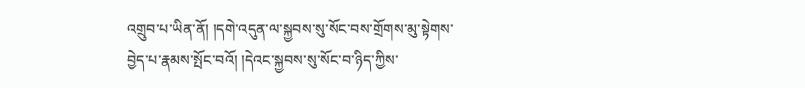འགྲུབ་པ་ཡིན་ནོ། །དགེ་འདུན་ལ་སྐྱབས་སུ་སོང་བས་གྲོགས་མུ་སྟེགས་བྱེད་པ་རྣམས་སྤོང་བའོ། །དེའང་སྐྱབས་སུ་སོང་བ་ཉིད་ཀྱིས་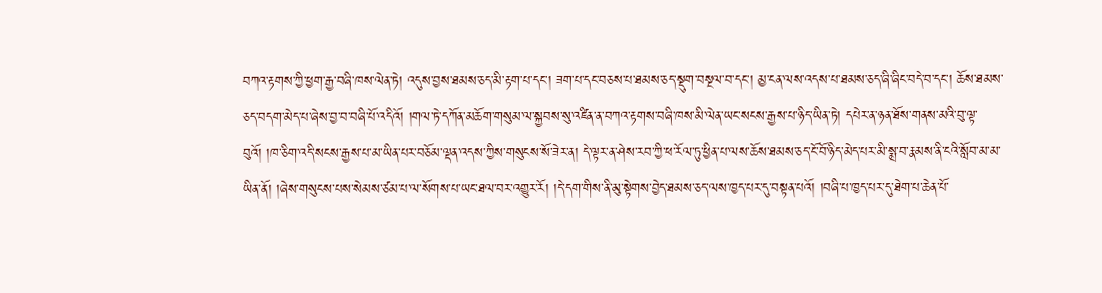བཀའ་རྟགས་ཀྱི་ཕྱག་རྒྱ་བཞི་ཁས་ལེན་ཏེ། འདུས་བྱས་ཐམས་ཅད་མི་རྟག་པ་དང་། ཟག་པ་དང་བཅས་པ་ཐམས་ཅད་སྡུག་བསྔལ་བ་དང་། མྱ་ངན་ལས་འདས་པ་ཐམས་ཅད་ཞི་ཞིང་བདེ་བ་དང་། ཆོས་ཐམས་ཅད་བདག་མེད་པ་ཞེས་བྱ་བ་བཞི་པོ་འདིའོ། །གལ་ཏེ་དཀོན་མཆོག་གསུམ་ལ་སྐྱབས་སུ་འཛིན་ན་བཀའ་རྟགས་བཞི་ཁས་མི་ལེན་ཡང་སངས་རྒྱས་པ་ཉིད་ཡིན་ཏེ། དཔེར་ན་ཉན་ཐོས་གནས་མའི་བུ་ལྟ་བུའོ། །ཁ་ཅིག་འདི་སངས་རྒྱས་པ་མ་ཡིན་པར་བཅོམ་ལྡན་འདས་ཀྱིས་གསུངས་སོ་ཟེར་ན། དེ་ལྟར་ན་ཤེས་རབ་ཀྱི་ཕ་རོལ་ཏུ་ཕྱིན་པ་ལས་ཆོས་ཐམས་ཅད་ངོ་བོ་ཉིད་མེད་པར་མི་སྨྲ་བ་རྣམས་ནི་ངའི་སློབ་མ་མ་ཡིན་ནོ། །ཞེས་གསུངས་པས་སེམས་ཙམ་པ་ལ་སོགས་པ་ཡང་ཐལ་བར་འགྱུར་རོ། །དེ་དག་གིས་ནི་མུ་སྟེགས་བྱེད་ཐམས་ཅད་ལས་ཁྱད་པར་དུ་བསྟན་པའོ། །བཞི་པ་ཁྱད་པར་དུ་ཐེག་པ་ཆེན་པོ་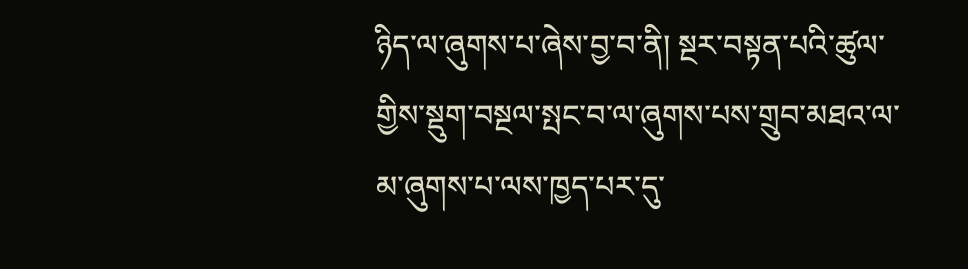ཉིད་ལ་ཞུགས་པ་ཞེས་བྱ་བ་ནི། སྔར་བསྟན་པའི་ཚུལ་གྱིས་སྡུག་བསྔལ་སྤང་བ་ལ་ཞུགས་པས་གྲུབ་མཐའ་ལ་མ་ཞུགས་པ་ལས་ཁྱད་པར་དུ་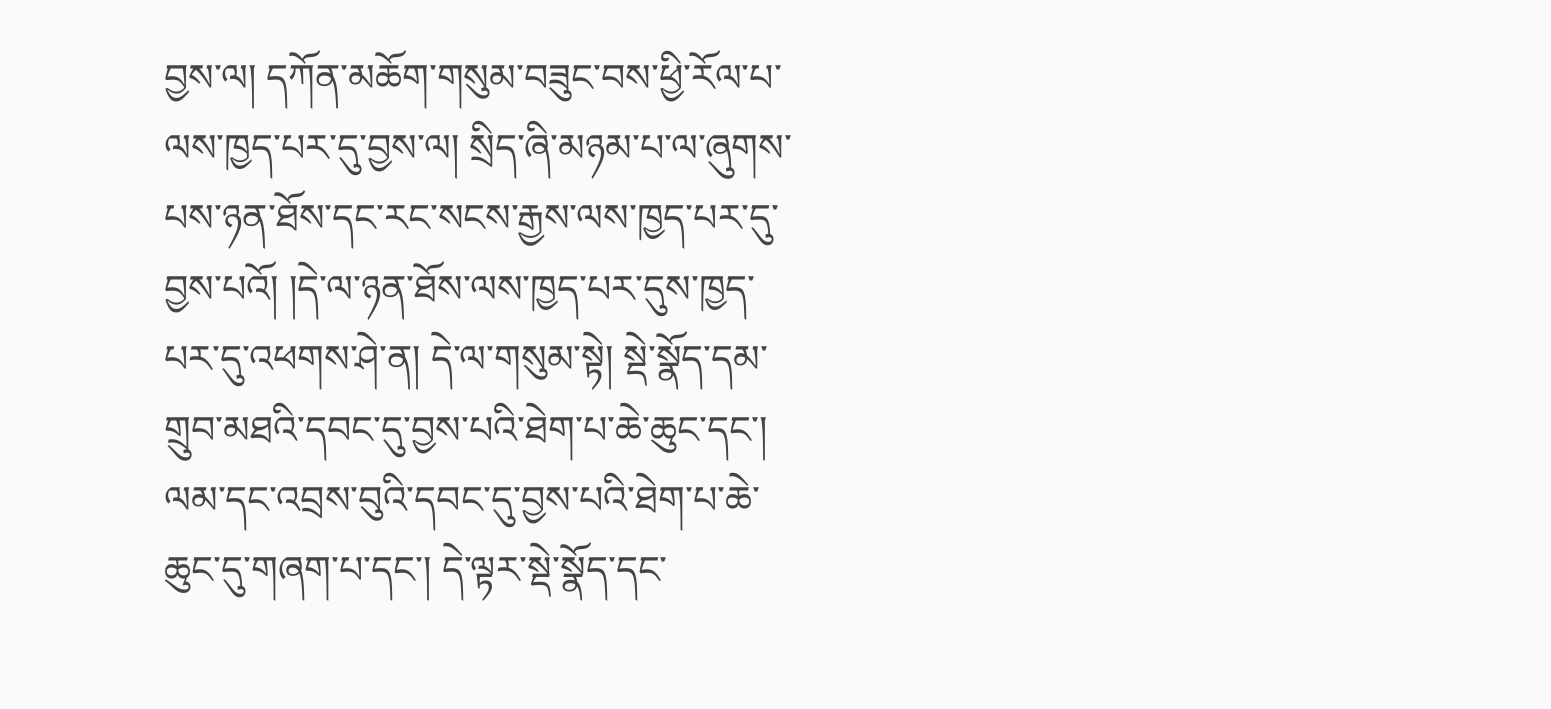བྱས་ལ། དཀོན་མཆོག་གསུམ་བཟུང་བས་ཕྱི་རོལ་པ་ལས་ཁྱད་པར་དུ་བྱས་ལ། སྲིད་ཞི་མཉམ་པ་ལ་ཞུགས་པས་ཉན་ཐོས་དང་རང་སངས་རྒྱས་ལས་ཁྱད་པར་དུ་བྱས་པའོ། །དེ་ལ་ཉན་ཐོས་ལས་ཁྱད་པར་དུས་ཁྱད་པར་དུ་འཕགས་ཤེ་ན། དེ་ལ་གསུམ་སྟེ། སྡེ་སྣོད་དམ་གྲུབ་མཐའི་དབང་དུ་བྱས་པའི་ཐེག་པ་ཆེ་ཆུང་དང་། ལམ་དང་འབྲས་བུའི་དབང་དུ་བྱས་པའི་ཐེག་པ་ཆེ་ཆུང་དུ་གཞག་པ་དང་། དེ་ལྟར་སྡེ་སྣོད་དང་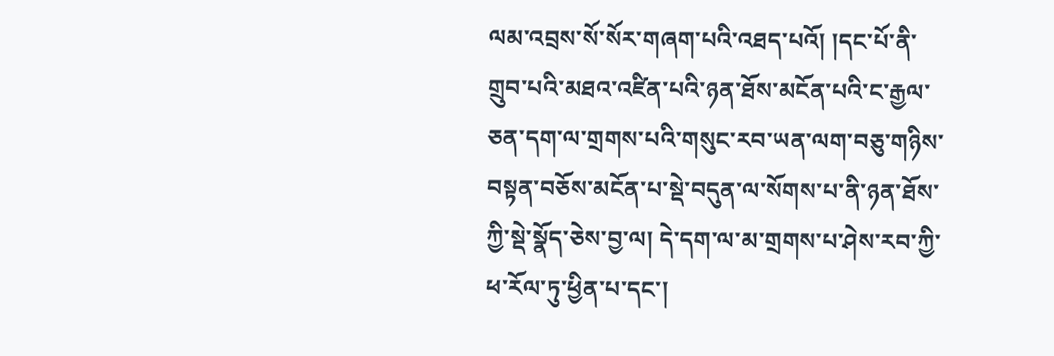ལམ་འབྲས་སོ་སོར་གཞག་པའི་འཐད་པའོ། །དང་པོ་ནི་གྲུབ་པའི་མཐའ་འཛིན་པའི་ཉན་ཐོས་མངོན་པའི་ང་རྒྱལ་ཅན་དག་ལ་གྲགས་པའི་གསུང་རབ་ཡན་ལག་བཅུ་གཉིས་བསྟན་བཅོས་མངོན་པ་སྡེ་བདུན་ལ་སོགས་པ་ནི་ཉན་ཐོས་ཀྱི་སྡེ་སྣོད་ཅེས་བྱ་ལ། དེ་དག་ལ་མ་གྲགས་པ་ཤེས་རབ་ཀྱི་ཕ་རོལ་ཏུ་ཕྱིན་པ་དང་།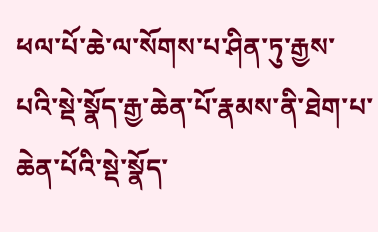ཕལ་པོ་ཆེ་ལ་སོགས་པ་ཤིན་ཏུ་རྒྱས་པའི་སྡེ་སྣོད་རྒྱ་ཆེན་པོ་རྣམས་ནི་ཐེག་པ་ཆེན་པོའི་སྡེ་སྣོད་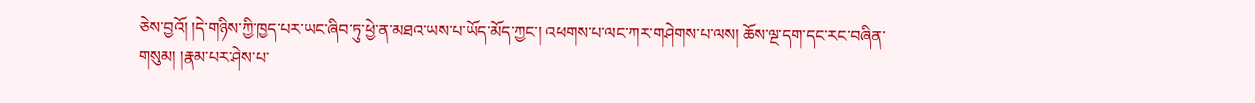ཅེས་བྱའོ། །དེ་གཉིས་ཀྱི་ཁྱད་པར་ཡང་ཞིབ་ཏུ་ཕྱེ་ན་མཐའ་ཡས་པ་ཡོད་མོད་ཀྱང་། འཕགས་པ་ལང་ཀར་གཤེགས་པ་ལས། ཆོས་ལྔ་དག་དང་རང་བཞིན་གསུམ། །རྣམ་པར་ཤེས་པ་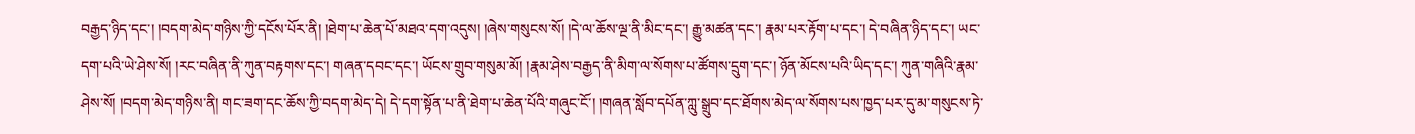བརྒྱད་ཉིད་དང་། །བདག་མེད་གཉིས་ཀྱི་དངོས་པོར་ནི། །ཐེག་པ་ཆེན་པོ་མཐའ་དག་འདུས། །ཞེས་གསུངས་སོ། །དེ་ལ་ཆོས་ལྔ་ནི་མིང་དང་། རྒྱུ་མཚན་དང་། རྣམ་པར་རྟོག་པ་དང་། དེ་བཞིན་ཉིད་དང་། ཡང་དག་པའི་ཡེ་ཤེས་སོ། །རང་བཞིན་ནི་ཀུན་བརྟགས་དང་། གཞན་དབང་དང་། ཡོངས་གྲུབ་གསུམ་མོ། །རྣམ་ཤེས་བརྒྱད་ནི་མིག་ལ་སོགས་པ་ཚོགས་དྲུག་དང་། ཉོན་མོངས་པའི་ཡིད་དང་། ཀུན་གཞིའི་རྣམ་ཤེས་སོ། །བདག་མེད་གཉིས་ནི། གང་ཟག་དང་ཆོས་ཀྱི་བདག་མེད་དེ། དེ་དག་སྟོན་པ་ནི་ཐེག་པ་ཆེན་པོའི་གཞུང་ངོ་། །གཞན་སློབ་དཔོན་ཀླུ་སྒྲུབ་དང་ཐོགས་མེད་ལ་སོགས་པས་ཁྱད་པར་དུ་མ་གསུངས་ཏེ་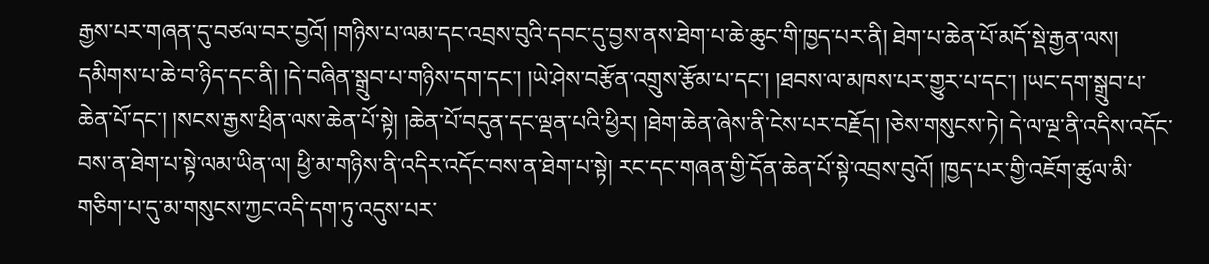རྒྱས་པར་གཞན་དུ་བཙལ་བར་བྱའོ། །གཉིས་པ་ལམ་དང་འབྲས་བུའི་དབང་དུ་བྱས་ནས་ཐེག་པ་ཆེ་ཆུང་གི་ཁྱད་པར་ནི། ཐེག་པ་ཆེན་པོ་མདོ་སྡེ་རྒྱན་ལས། དམིགས་པ་ཆེ་བ་ཉིད་དང་ནི། །དེ་བཞིན་སྒྲུབ་པ་གཉིས་དག་དང་། །ཡེ་ཤེས་བརྩོན་འགྲུས་རྩོམ་པ་དང་། །ཐབས་ལ་མཁས་པར་གྱུར་པ་དང་། །ཡང་དག་སྒྲུབ་པ་ཆེན་པོ་དང་། །སངས་རྒྱས་ཕྲིན་ལས་ཆེན་པོ་སྟེ། །ཆེན་པོ་བདུན་དང་ལྡན་པའི་ཕྱིར། །ཐེག་ཆེན་ཞེས་ནི་ངེས་པར་བརྗོད། །ཅེས་གསུངས་ཏེ། དེ་ལ་ལྔ་ནི་འདིས་འདོང་བས་ན་ཐེག་པ་སྟེ་ལམ་ཡིན་ལ། ཕྱི་མ་གཉིས་ནི་འདིར་འདོང་བས་ན་ཐེག་པ་སྟེ། རང་དང་གཞན་གྱི་དོན་ཆེན་པོ་སྟེ་འབྲས་བུའོ། །ཁྱད་པར་གྱི་འཇོག་ཚུལ་མི་གཅིག་པ་དུ་མ་གསུངས་ཀྱང་འདི་དག་ཏུ་འདུས་པར་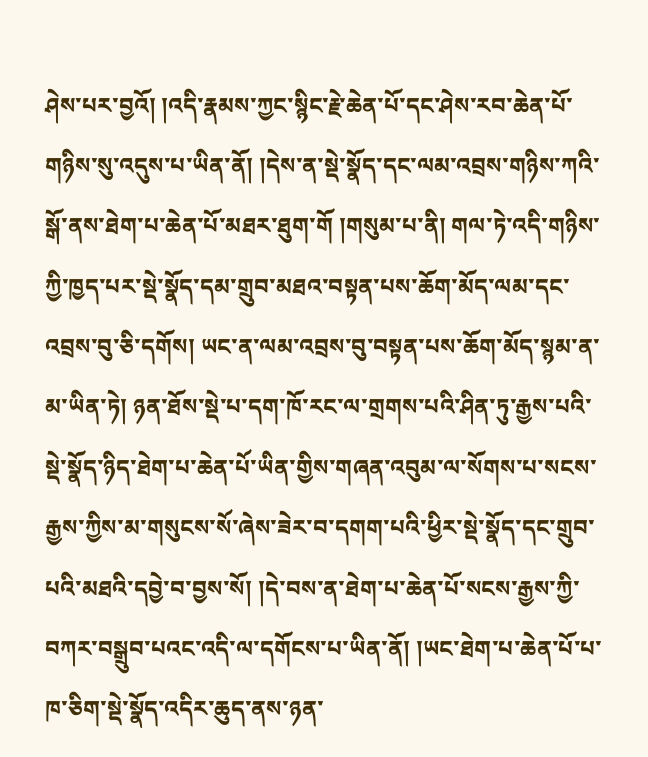ཤེས་པར་བྱའོ། །འདི་རྣམས་ཀྱང་སྙིང་རྗེ་ཆེན་པོ་དང་ཤེས་རབ་ཆེན་པོ་གཉིས་སུ་འདུས་པ་ཡིན་ནོ། །དེས་ན་སྡེ་སྣོད་དང་ལམ་འབྲས་གཉིས་ཀའི་སྒོ་ནས་ཐེག་པ་ཆེན་པོ་མཐར་ཐུག་གོ །གསུམ་པ་ནི། གལ་ཏེ་འདི་གཉིས་ཀྱི་ཁྱད་པར་སྡེ་སྣོད་དམ་གྲུབ་མཐའ་བསྟན་པས་ཆོག་མོད་ལམ་དང་འབྲས་བུ་ཅི་དགོས། ཡང་ན་ལམ་འབྲས་བུ་བསྟན་པས་ཆོག་མོད་སྙམ་ན་མ་ཡིན་ཏེ། ཉན་ཐོས་སྡེ་པ་དག་ཁོ་རང་ལ་གྲགས་པའི་ཤིན་ཏུ་རྒྱས་པའི་སྡེ་སྣོད་ཉིད་ཐེག་པ་ཆེན་པོ་ཡིན་གྱིས་གཞན་འབུམ་ལ་སོགས་པ་སངས་རྒྱས་ཀྱིས་མ་གསུངས་སོ་ཞེས་ཟེར་བ་དགག་པའི་ཕྱིར་སྡེ་སྣོད་དང་གྲུབ་པའི་མཐའི་དབྱེ་བ་བྱས་སོ། །དེ་བས་ན་ཐེག་པ་ཆེན་པོ་སངས་རྒྱས་ཀྱི་བཀར་བསྒྲུབ་པའང་འདི་ལ་དགོངས་པ་ཡིན་ནོ། །ཡང་ཐེག་པ་ཆེན་པོ་པ་ཁ་ཅིག་སྡེ་སྣོད་འདིར་ཆུད་ནས་ཉན་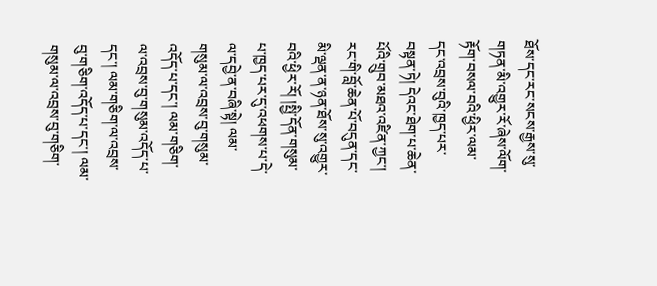ཐོས་དང་རང་སངས་རྒྱས་སུ་གཏན་མི་འགྱུར་རོ་ཞེས་ལོག་རྟོག་བསལ་བའི་ཕྱིར་ལམ་དང་འབྲས་བུའི་ཁྱད་པར་བསྟན་ཏེ། དེའང་ཐེག་པ་ཆེན་པོའི་གྲུབ་མཐའ་འཛིན་ཀྱང་། རང་གི་བློ་ཆེན་པོ་བདུན་དང་མི་ལྡན་ན་ཉན་ཐོས་སུ་འགྱུར་བའི་ཕྱིར་རོ། །སྤྱི་དོན་གསུམ་པ་ཁྱད་པར་དུ་འཕགས་པ་དེ་ལ་དབྱེ་ན་བཞི་སྟེ། ལམ་གསུམ་ལ་འབྲས་བུ་གསུམ་འདོད་པ་དང་། ལམ་གཅིག་ལ་འབྲས་བུ་གསུམ་འདོད་པ་དང་། ལམ་གཅིག་ལ་འབྲས་བུ་གཅིག་འདོད་པ་དང་། ལམ་གསུམ་ལ་འབྲས་བུ་གཅིག་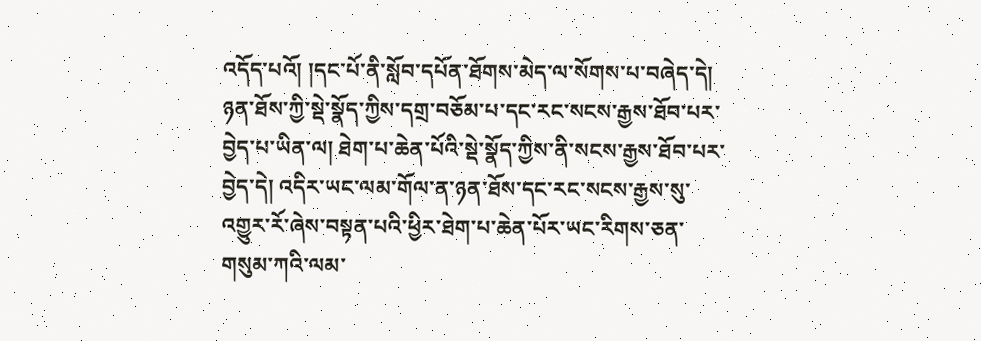འདོད་པའོ། །དང་པོ་ནི་སློབ་དཔོན་ཐོགས་མེད་ལ་སོགས་པ་བཞེད་དེ། ཉན་ཐོས་ཀྱི་སྡེ་སྣོད་ཀྱིས་དགྲ་བཅོམ་པ་དང་རང་སངས་རྒྱས་ཐོབ་པར་བྱེད་པ་ཡིན་ལ། ཐེག་པ་ཆེན་པོའི་སྡེ་སྣོད་ཀྱིས་ནི་སངས་རྒྱས་ཐོབ་པར་བྱེད་དེ། འདིར་ཡང་ལམ་གོལ་ན་ཉན་ཐོས་དང་རང་སངས་རྒྱས་སུ་འགྱུར་རོ་ཞེས་བསྟན་པའི་ཕྱིར་ཐེག་པ་ཆེན་པོར་ཡང་རིགས་ཅན་གསུམ་ཀའི་ལམ་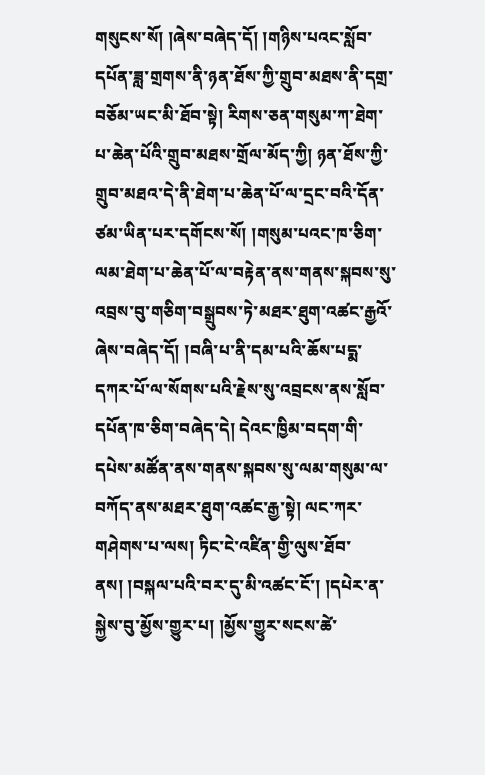གསུངས་སོ། །ཞེས་བཞེད་དོ། །གཉིས་པའང་སློབ་དཔོན་ཟླ་གྲགས་ནི་ཉན་ཐོས་ཀྱི་གྲུབ་མཐས་ནི་དགྲ་བཅོམ་ཡང་མི་ཐོབ་སྟེ། རིགས་ཅན་གསུམ་ཀ་ཐེག་པ་ཆེན་པོའི་གྲུབ་མཐས་གྲོལ་མོད་ཀྱི། ཉན་ཐོས་ཀྱི་གྲུབ་མཐའ་དེ་ནི་ཐེག་པ་ཆེན་པོ་ལ་དྲང་བའི་དོན་ཙམ་ཡིན་པར་དགོངས་སོ། །གསུམ་པའང་ཁ་ཅིག་ལམ་ཐེག་པ་ཆེན་པོ་ལ་བརྟེན་ནས་གནས་སྐབས་སུ་འབྲས་བུ་གཅིག་བསྒྲུབས་ཏེ་མཐར་ཐུག་འཚང་རྒྱའོ་ཞེས་བཞེད་དོ། །བཞི་པ་ནི་དམ་པའི་ཆོས་པདྨ་དཀར་པོ་ལ་སོགས་པའི་རྗེས་སུ་འབྲངས་ནས་སློབ་དཔོན་ཁ་ཅིག་བཞེད་དེ། དེའང་ཁྱིམ་བདག་གི་དཔེས་མཚོན་ནས་གནས་སྐབས་སུ་ལམ་གསུམ་ལ་བཀོད་ནས་མཐར་ཐུག་འཚང་རྒྱ་སྟེ། ལང་ཀར་གཤེགས་པ་ལས། ཏིང་ངེ་འཛིན་གྱི་ལུས་ཐོབ་ནས། །བསྐལ་པའི་བར་དུ་མི་འཚང་ངོ་། །དཔེར་ན་སྐྱེས་བུ་མྱོས་གྱུར་པ། །མྱོས་གྱུར་སངས་ཚེ་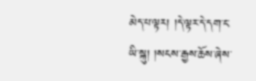མེད་པ་ལྟར། །དེ་ལྟར་དེ་དག་ང་ཡི་སྐུ། །སངས་རྒྱས་ཆོས་ཞེས་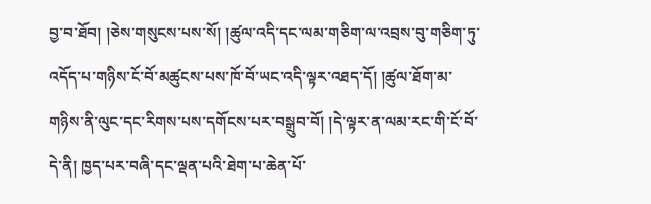བྱ་བ་ཐོབ། །ཅེས་གསུངས་པས་སོ། །ཚུལ་འདི་དང་ལམ་གཅིག་ལ་འབྲས་བུ་གཅིག་ཏུ་འདོད་པ་གཉིས་ངོ་བོ་མཚུངས་པས་ཁོ་བོ་ཡང་འདི་ལྟར་འཐད་དོ། །ཚུལ་ཐོག་མ་གཉིས་ནི་ལུང་དང་རིགས་པས་དགོངས་པར་བསྒྲུབ་བོ། །དེ་ལྟར་ན་ལམ་རང་གི་ངོ་བོ་དེ་ནི། ཁྱད་པར་བཞི་དང་ལྡན་པའི་ཐེག་པ་ཆེན་པོ་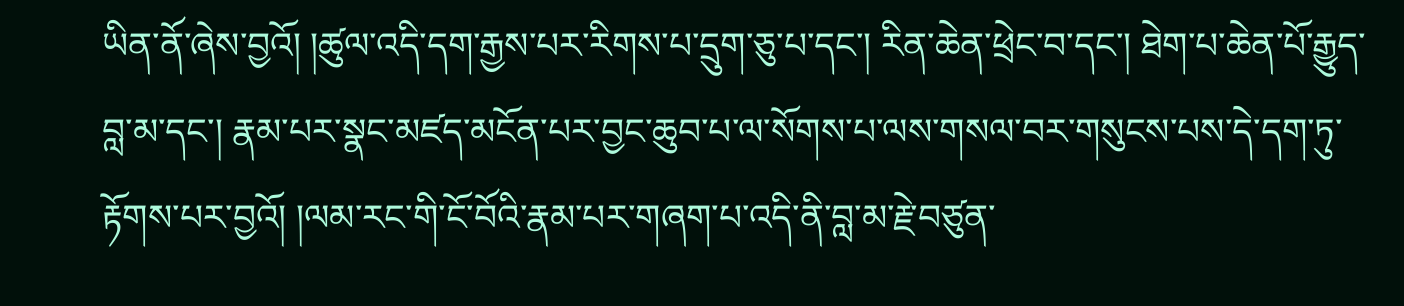ཡིན་ནོ་ཞེས་བྱའོ། །ཚུལ་འདི་དག་རྒྱས་པར་རིགས་པ་དྲུག་ཅུ་པ་དང་། རིན་ཆེན་ཕྲེང་བ་དང་། ཐེག་པ་ཆེན་པོ་རྒྱུད་བླ་མ་དང་། རྣམ་པར་སྣང་མཛད་མངོན་པར་བྱང་ཆུབ་པ་ལ་སོགས་པ་ལས་གསལ་བར་གསུངས་པས་དེ་དག་ཏུ་རྟོགས་པར་བྱའོ། །ལམ་རང་གི་ངོ་བོའི་རྣམ་པར་གཞག་པ་འདི་ནི་བླ་མ་རྗེ་བཙུན་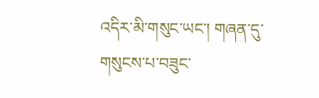འདིར་མི་གསུང་ཡང་། གཞན་དུ་གསུངས་པ་བཟུང་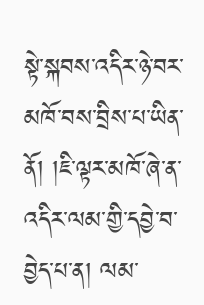སྟེ་སྐབས་འདིར་ཉེ་བར་མཁོ་བས་བྲིས་པ་ཡིན་ནོ། །ཇི་ལྟར་མཁོ་ཞེ་ན་འདིར་ལམ་གྱི་དབྱེ་བ་བྱེད་པ་ན། ལམ་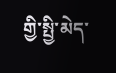གྱི་སྤྱི་མེད་